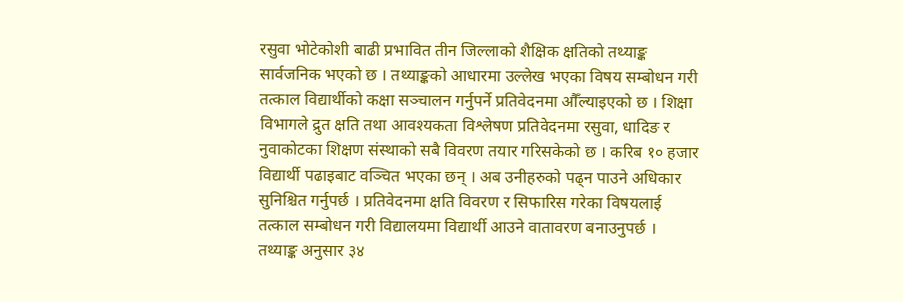रसुवा भोटेकोशी बाढी प्रभावित तीन जिल्लाको शैक्षिक क्षतिको तथ्याङ्क सार्वजनिक भएको छ । तथ्याङ्कको आधारमा उल्लेख भएका विषय सम्बोधन गरी तत्काल विद्यार्थीको कक्षा सञ्चालन गर्नुपर्ने प्रतिवेदनमा औँल्याइएको छ । शिक्षा विभागले द्रुत क्षति तथा आवश्यकता विश्लेषण प्रतिवेदनमा रसुवा, धादिङ र नुवाकोटका शिक्षण संस्थाको सबै विवरण तयार गरिसकेको छ । करिब १० हजार विद्यार्थी पढाइबाट वञ्चित भएका छन् । अब उनीहरुको पढ्न पाउने अधिकार सुनिश्चित गर्नुपर्छ । प्रतिवेदनमा क्षति विवरण र सिफारिस गरेका विषयलाई तत्काल सम्बोधन गरी विद्यालयमा विद्यार्थी आउने वातावरण बनाउनुपर्छ ।
तथ्याङ्क अनुसार ३४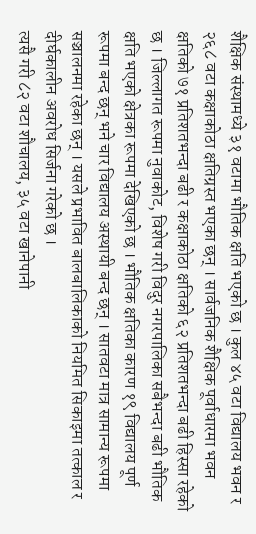शैक्षिक संस्थामध्ये ३१ वटामा भौतिक क्षति भएको छ । कुल ४५ वटा विद्यालय भवन र २६८ वटा कक्षाकोठा क्षतिग्रस्त भएका छन् । सार्वजनिक शैक्षिक पूर्वाधारमा भवन क्षतिको ७१ प्रतिशतभन्दा बढी र कक्षाकोठा क्षतिको ६२ प्रतिशतभन्दा बढी हिस्सा रहेको छ । जिल्लागत रूपमा नुवाकोट, विशेष गरी विदुर नगरपालिका सबैभन्दा बढी भौतिक क्षति भएको क्षेत्रका रूपमा देखिएको छ । भौतिक क्षतिका कारण १९ विद्यालय पूर्ण रूपमा बन्द छन् भने चार विद्यालय अस्थायी बन्द छन् । सातवटा मात्र सामान्य रूपमा सञ्चालनमा रहेका छन् । यसले प्रभावित बालबालिकाको नियमित सिकाइमा तत्काल र दीर्घकालीन अवरोध सिर्जना गरेको छ ।
त्यसै गरी ८२ वटा शौचालय, ३५ वटा खानेपानी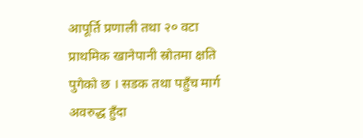आपूर्ति प्रणाली तथा २० वटा प्राथमिक खानेपानी स्रोतमा क्षति पुगेको छ । सडक तथा पहुँच मार्ग अवरुद्ध हुँदा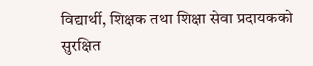विद्यार्थी, शिक्षक तथा शिक्षा सेवा प्रदायकको सुरक्षित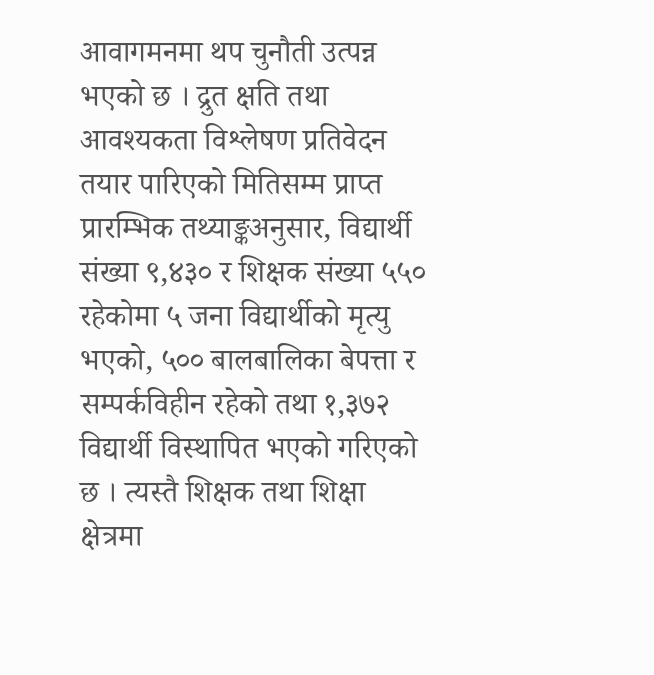आवागमनमा थप चुनौती उत्पन्न भएको छ । द्रुत क्षति तथा आवश्यकता विश्लेषण प्रतिवेदन तयार पारिएको मितिसम्म प्राप्त प्रारम्भिक तथ्याङ्कअनुसार, विद्यार्थी संख्या ९,४३० र शिक्षक संख्या ५५० रहेकोमा ५ जना विद्यार्थीको मृत्यु भएको, ५०० बालबालिका बेपत्ता र सम्पर्कविहीन रहेको तथा १,३७२ विद्यार्थी विस्थापित भएको गरिएको छ । त्यस्तै शिक्षक तथा शिक्षा क्षेत्रमा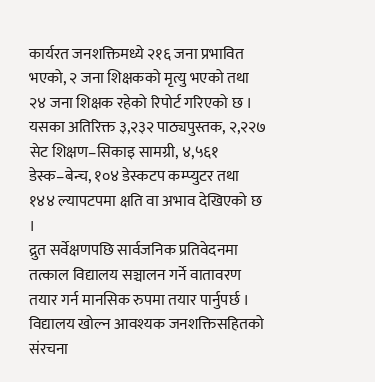कार्यरत जनशक्तिमध्ये २१६ जना प्रभावित भएको, २ जना शिक्षकको मृत्यु भएको तथा २४ जना शिक्षक रहेको रिपोर्ट गरिएको छ । यसका अतिरिक्त ३,२३२ पाठ्यपुस्तक, २,२२७ सेट शिक्षण–सिकाइ सामग्री, ४,५६१ डेस्क–बेन्च, १०४ डेस्कटप कम्प्युटर तथा १४४ ल्यापटपमा क्षति वा अभाव देखिएको छ ।
द्रुत सर्वेक्षणपछि सार्वजनिक प्रतिवेदनमा तत्काल विद्यालय सञ्चालन गर्ने वातावरण तयार गर्न मानसिक रुपमा तयार पार्नुपर्छ । विद्यालय खोल्न आवश्यक जनशक्तिसहितको संरचना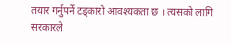तयार गर्नुपर्ने टड्कारो आवश्यकता छ । त्यसको लागि सरकारले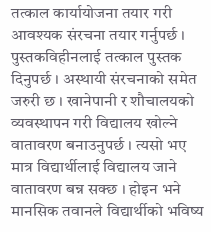तत्काल कार्यायोजना तयार गरी आवश्यक संरचना तयार गर्नुपर्छ । पुस्तकविहीनलाई तत्काल पुस्तक दिनुपर्छ । अस्थायी संरचनाको समेत जरुरी छ । खानेपानी र शौचालयको व्यवस्थापन गरी विद्यालय खोल्ने वातावरण बनाउनुपर्छ । त्यसो भए मात्र विद्यार्थीलाई विद्यालय जाने वातावरण बन्न सक्छ । होइन भने मानसिक तवानले विद्यार्थीको भविष्य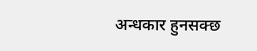अन्धकार हुनसक्छ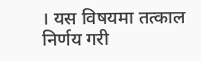। यस विषयमा तत्काल निर्णय गरी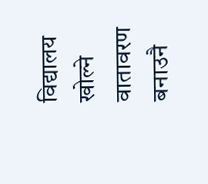विद्यालय खोल्ने वातावरण बनाउनै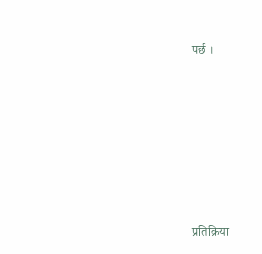पर्छ ।











प्रतिक्रिया